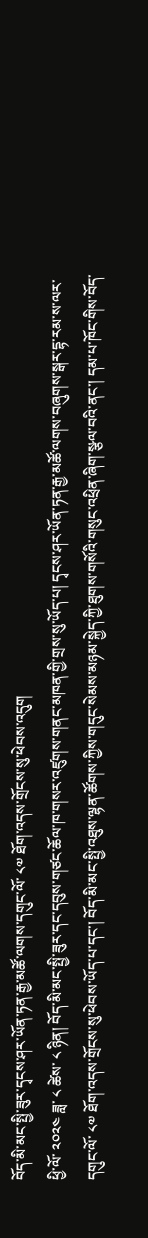བོད་མི་མང་སྤྱི་ཟུར་དྭངས་ཤར་ཡོན་ཏན་རྒྱ་མཚོ་ལགས་དགུང་ལོ་ ༨༧ ཐོག་འདས་གྲོངས་སུ་ཕེབས་འདུག
ཕྱི་ལོ་ ༢༠༢༤ ཟླ་ ༨ ཚེས་ ༨ ཉིན། བོད་མི་མང་སྤྱི་ཟུར་དང་དབུས་གཙང་ཆོལ་ཁ་གསར་འཛུགས་གནང་མཁན་གྱི་གྲས་སུ་ཡོད་པ། དྭངས་ཤར་ཡོན་ཏན་རྒྱ་མཚོ་ལགས་བཞུགས་སྒར་དྷ་རམ་ས་ལར་དགུང་ལོ་ ༨༧ ཐོག་འདས་གྲོངས་སུ་ཕེབས་ཡོད་པ་དང་། བོད་མི་མང་སྤྱི་འཐུས་ལྷན་ཚོགས་ཀྱིས་གདུང་སེམས་མཉམ་སྐྱེད་ཀྱི་ཐུགས་གསོའི་གསུང་འཕྲིན་ཞིག་སྩལ་བའི་ནང་། དམ་པ་ཁོང་གིས་བོད་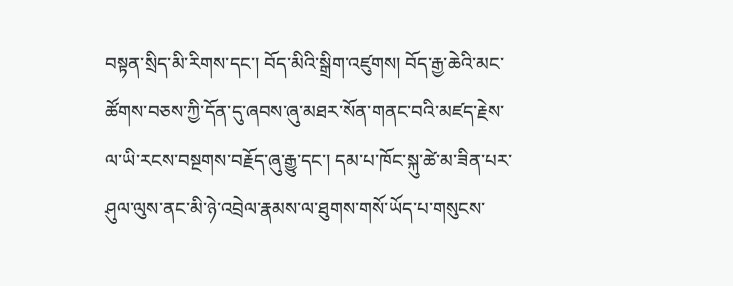བསྟན་སྲིད་མི་རིགས་དང་། བོད་མིའི་སྒྲིག་འཛུགས། བོད་རྒྱ་ཆེའི་མང་ཚོགས་བཅས་ཀྱི་དོན་དུ་ཞབས་ཞུ་མཐར་སོན་གནང་བའི་མཛད་རྗེས་ལ་ཡི་རངས་བསྔགས་བརྗོད་ཞུ་རྒྱུ་དང་། དམ་པ་ཁོང་སྐུ་ཚེ་མ་ཟིན་པར་ཤུལ་ལུས་ནང་མི་ཉེ་འབྲེལ་རྣམས་ལ་ཐུགས་གསོ་ཡོད་པ་གསུངས་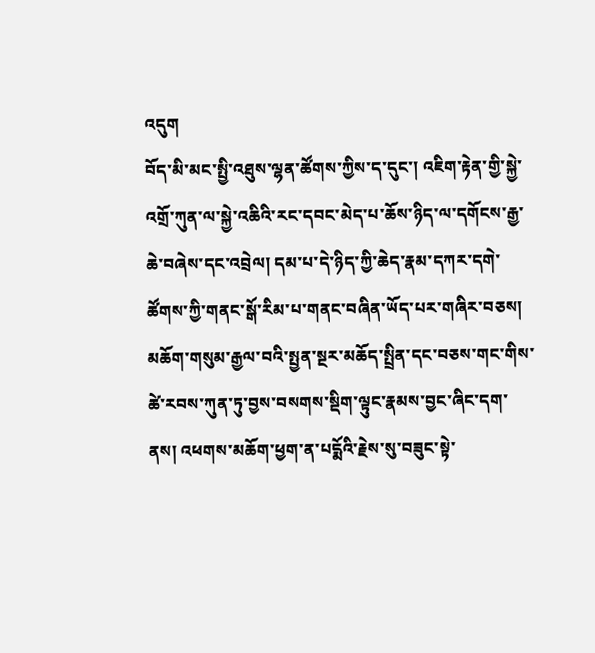འདུག
བོད་མི་མང་སྤྱི་འཐུས་ལྷན་ཚོགས་ཀྱིས་ད་དུང་། འཇིག་རྟེན་གྱི་སྐྱེ་འགྲོ་ཀུན་ལ་སྐྱེ་འཆིའི་རང་དབང་མེད་པ་ཆོས་ཉིད་ལ་དགོངས་རྒྱ་ཆེ་བཞེས་དང་འབྲེལ། དམ་པ་དེ་ཉིད་ཀྱི་ཆེད་རྣམ་དཀར་དགེ་ཚོགས་ཀྱི་གནང་སྒོ་རིམ་པ་གནང་བཞིན་ཡོད་པར་གཞིར་བཅས། མཆོག་གསུམ་རྒྱལ་བའི་སྤྱན་སྔར་མཆོད་སྤྲིན་དང་བཅས་གང་གིས་ཚེ་རབས་ཀུན་ཏུ་བྱས་བསགས་སྡིག་ལྟུང་རྣམས་བྱང་ཞིང་དག་ནས། འཕགས་མཆོག་ཕྱག་ན་པདྨོའི་རྗེས་སུ་བཟུང་སྟེ་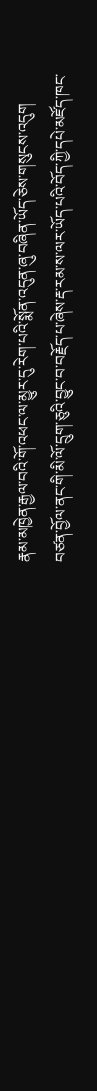རྣམ་མཁྱེན་རྒྱལ་བའི་གོ་འཕང་ལ་མྱུར་དུ་རེག་པའི་སྨོན་འདུན་ཞུ་བཞིན་ཡོད་ཅེས་གསུངས་འདུག
བཙན་བྱོལ་ནང་གི་མི་ལོ་དྲུག་ཅུའི་བྱུང་བ་བརྗོད་པ་ཞེས་རྡ་རམ་ས་ལར་ཡོད་པའི་བོད་ཀྱི་དཔེ་མཛོད་ཁང་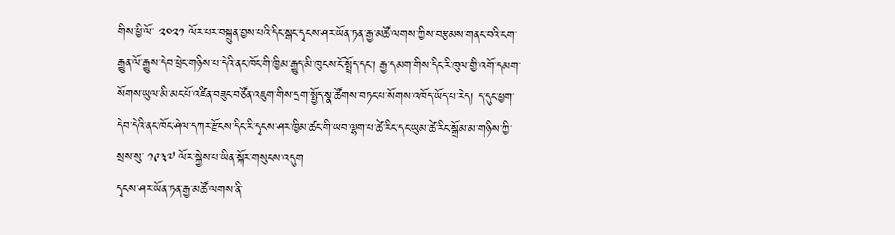གིས་ཕྱི་ལོ་ ༢༠༢༡ ལོར་པར་བསྐྲུན་བྱས་པའི་དིང་སྒང་དྭངས་ཤར་ཡོན་ཏན་རྒྱ་མཚོ་ལགས་ཀྱིས་བརྩམས་གནང་བའི་ངག་རྒྱུན་ལོ་རྒྱུས་དེབ་ཕྲེང་གཉིས་པ་དེའི་ནང་ཁོང་གི་ཁྱིམ་རྒྱུད་མི་ཁུངས་ངོ་སྤྲོད་དང་། རྒྱ་དམག་གིས་དིང་རི་ཁུལ་གྱི་འགོ་དམག་སོགས་ཡུལ་མི་མང་པོ་འཛིན་བཟུང་བཙོན་འཇུག་གིས་དྲག་སྤྱོད་སྣ་ཚོགས་བཏང་པ་སོགས་འཁོད་ཡོད་པ་རེད། ད་དུང་ཕྱག་དེབ་དེའི་ནང་ཁོང་ཤེལ་དཀར་རྫོངས་དིང་རི་དྭངས་ཤར་ཁྱིམ་ཚང་གི་ཡབ་ལྷག་པ་ཚེ་རིང་དང་ཡུམ་ཚེ་རིང་སྒྲོམ་མ་གཉིས་ཀྱི་སྲས་སུ་ ༡༩༣༧ ལོར་སྐྱེས་པ་ཡིན་སྐོར་གསུངས་འདུག
དྭངས་ཤར་ཡོན་ཏན་རྒྱ་མཚོ་ལགས་ནི་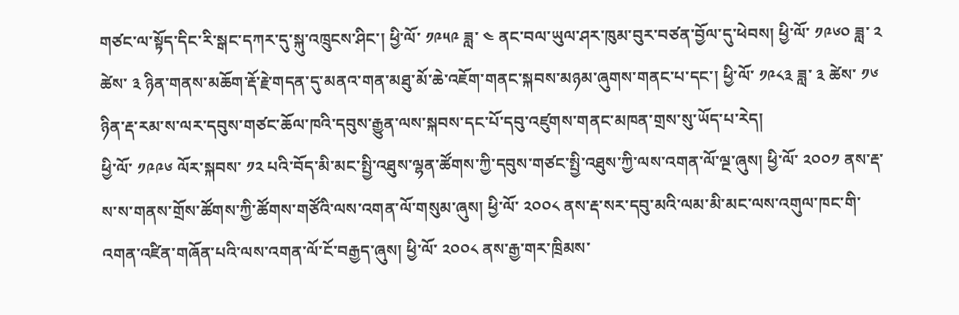གཙང་ལ་སྟོད་དིང་རི་སྒང་དཀར་དུ་སྐུ་འཁྲུངས་ཤིང་། ཕྱི་ལོ་ ༡༩༥༩ ཟླ་ ༤ ནང་བལ་ཡུལ་ཤར་ཁུམ་བུར་བཙན་བྱོལ་དུ་ཕེབས། ཕྱི་ལོ་ ༡༩༦༠ ཟླ་ ༢ ཚེས་ ༣ ཉིན་གནས་མཆོག་རྡོ་རྗེ་གདན་དུ་མནའ་གན་མཐུ་མོ་ཆེ་འཇོག་གནང་སྐབས་མཉམ་ཞུགས་གནང་པ་དང་། ཕྱི་ལོ་ ༡༩༨༣ ཟླ་ ༣ ཚེས་ ༡༦ ཉིན་རྡ་རམ་ས་ལར་དབུས་གཙང་ཆོལ་ཁའི་དབུས་རྒྱུན་ལས་སྐབས་དང་པོ་དབུ་འཛུགས་གནང་མཁན་གྲས་སུ་ཡོད་པ་རེད།
ཕྱི་ལོ་ ༡༩༩༦ ལོར་སྐབས་ ༡༢ པའི་བོད་མི་མང་སྤྱི་འཐུས་ལྷན་ཚོགས་ཀྱི་དབུས་གཙང་སྤྱི་འཐུས་ཀྱི་ལས་འགན་ལོ་ལྔ་ཞུས། ཕྱི་ལོ་ ༢༠༠༡ ནས་རྡ་ས་ས་གནས་གྲོས་ཚོགས་ཀྱི་ཚོགས་གཙོའི་ལས་འགན་ལོ་གསུམ་ཞུས། ཕྱི་ལོ་ ༢༠༠༨ ནས་རྡ་སར་དབུ་མའི་ལམ་མི་མང་ལས་འགུལ་ཁང་གི་འགན་འཛིན་གཞོན་པའི་ལས་འགན་ལོ་ངོ་བརྒྱད་ཞུས། ཕྱི་ལོ་ ༢༠༠༨ ནས་རྒྱ་གར་ཁྲིམས་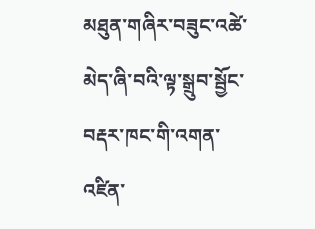མཐུན་གཞིར་བཟུང་འཚེ་མེད་ཞི་བའི་ལྟ་སྒྲུབ་སྦྱོང་བརྡར་ཁང་གི་འགན་འཛིན་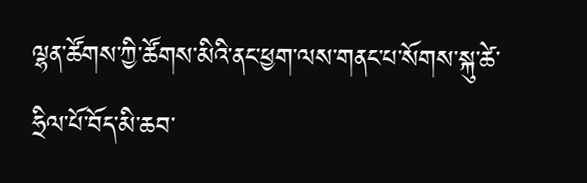ལྷན་ཚོགས་ཀྱི་ཚོགས་མིའི་ནང་ཕྱག་ལས་གནང་པ་སོགས་སྐུ་ཚེ་ཧྲིལ་པོ་བོད་མི་ཆབ་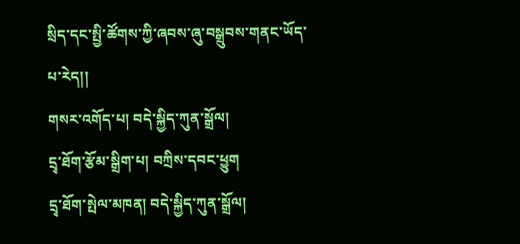སྲིད་དང་སྤྱི་ཚོགས་ཀྱི་ཞབས་ཞུ་བསྒྲུབས་གནང་ཡོད་པ་རེད།།
གསར་འགོད་པ། བདེ་སྐྱིད་ཀུན་སྒྲོལ།
དྲྭ་ཐོག་རྩོམ་སྒྲིག་པ། བཀྲིས་དབང་ཕྱུག
དྲྭ་ཐོག་སྤེལ་མཁན། བདེ་སྐྱིད་ཀུན་སྒྲོལ།